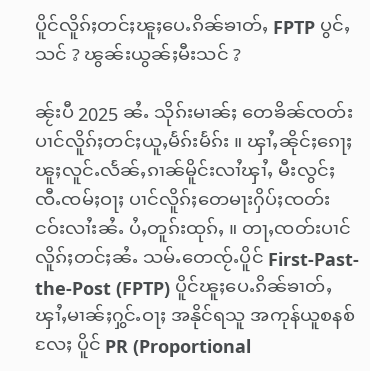ပိူင်လိူၵ်ႈတင်ႈၽူႈပေႉၵိၼ်ၶၢတ်ႇ FPTP ပွင်ႇသင် ? ၽွၼ်းယွၼ်ႈမီးသင် ?

ၼႂ်းပီ 2025 ၼႆႉ သိုၵ်းမၢၼ်ႈ တေၶိၼ်ၸတ်းပၢင်လိူၵ်ႈတင်ႈယူႇမႅၵ်းမႅၵ်း ။ ၾၢႆႇၼိုင်ႈၵေႃႈ ၽူႈလူင်ႉလႅၼ်ႇၵၢၼ်မိူင်းလၢႆၾၢႆႇ မီးလွင်ႈၸီႉၸမ်ႈဝႃႈ ပၢင်လိူၵ်ႈတေမႃးႁိပ်ႈၸတ်းငဝ်းလၢႆးၼႆႉ ပႆႇတူၵ်းထုၵ်ႇ ။ တႃႇၸတ်းပၢင်လိူၵ်ႈတင်ႈၼႆႉ သမ်ႉတေၸႂ်ႉပိူင် First-Past-the-Post (FPTP) ပိူင်ၽူႈပေႉၵိၼ်ၶၢတ်ႇ ၾၢႆႇမၢၼ်ႈႁွင်ႉဝႃႈ အနိုင်ရသူ အကုန်ယူစနစ် လႄႈ ပိူင် PR (Proportional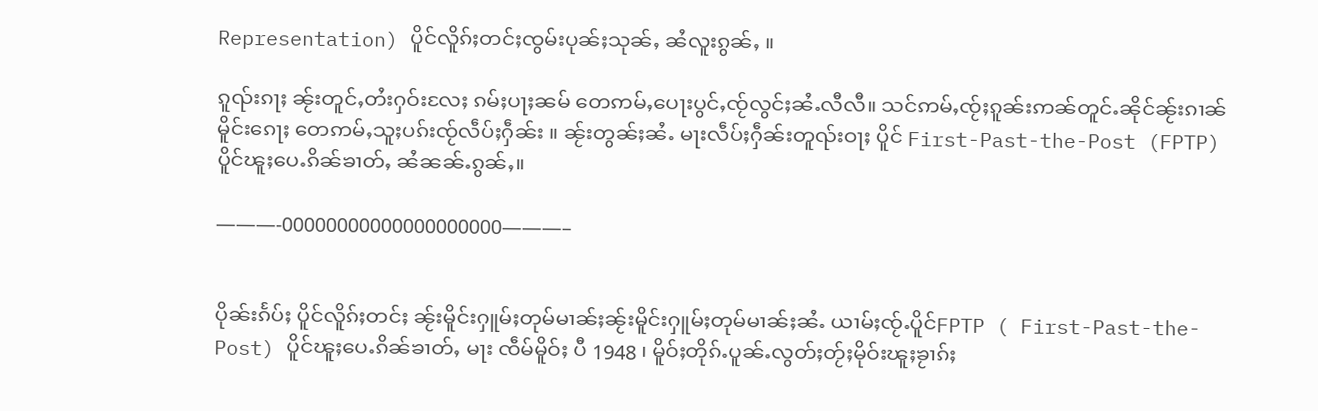Representation) ပိူင်လိူၵ်ႈတင်ႈၸွမ်းပုၼ်ႈသုၼ်ႇ ၼႆလူးၵွၼ်ႇ ။

ၵူၺ်းၵႃႈ ၼႂ်းတူင်ႇတႆးႁဝ်းလႄႈ ၵမ်ႈပႃႈၼမ် တေဢမ်ႇပေႃးပွင်ႇၸႂ်လွင်ႈၼႆႉလီလီ။ သင်ဢမ်ႇၸႂ်ႈၵူၼ်းဢၼ်တူင်ႉၼိုင်ၼႂ်းၵၢၼ်မိူင်းၵေႃႈ တေဢမ်ႇသူႈပၵ်းၸႂ်လဵပ်ႈႁဵၼ်း ။ ၼႂ်းတွၼ်ႈၼႆႉ မႃးလဵပ်ႈႁဵၼ်းတူၺ်းဝႃႈ ပိူင် First-Past-the-Post (FPTP) ပိူင်ၽူႈပေႉၵိၼ်ၶၢတ်ႇ ၼႆၼၼ်ႉၵွၼ်ႇ။

———-00000000000000000000———–


ပိုၼ်းၵႅပ်ႈ ပိူင်လိူၵ်ႈတင်ႈ ၼႂ်းမိူင်းႁူမ်ႈတုမ်မၢၼ်ႈၼႂ်းမိူင်းႁူမ်ႈတုမ်မၢၼ်ႈၼႆႉ ယၢမ်ႈၸႂ်ႉပိူင်FPTP ( First-Past-the-Post) ပိူင်ၽူႈပေႉၵိၼ်ၶၢတ်ႇ မႃး ၸဵမ်မိူဝ်ႈ ပီ 1948 ၊ မိူဝ်ႈတိုၵ်ႉပူၼ်ႉလွတ်ႈတႂ်ႈမိုဝ်းၽူႈၶႂၢၵ်ႈ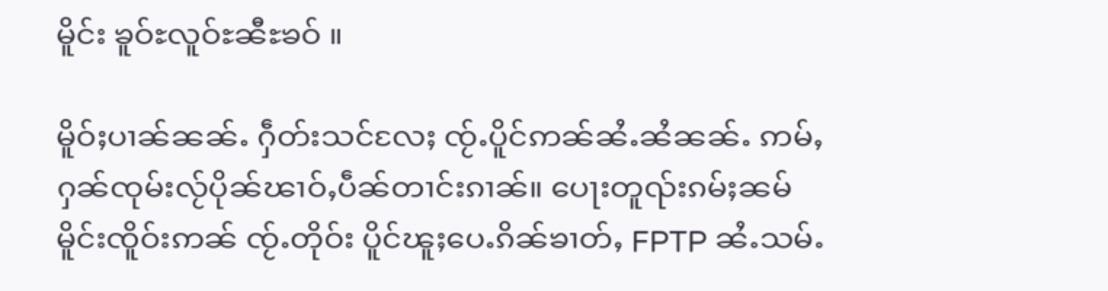မိူင်း ၶူဝ်ႊလူဝ်ႊၼီႊၶဝ် ။

မိူဝ်ႈပၢၼ်ၼၼ်ႉ ႁဵတ်းသင်လႄႈ ၸႂ်ႉပိူင်ဢၼ်ၼႆႉၼႆၼၼ်ႉ ဢမ်ႇႁၼ်ၸုမ်းလႂ်ပိုၼ်ၽၢဝ်ႇပဵၼ်တၢင်းၵၢၼ်။ ပေႃးတူၺ်းၵမ်ႈၼမ် မိူင်းၸိူဝ်းဢၼ် ၸႂ်ႉတိုဝ်း ပိူင်ၽူႈပေႉၵိၼ်ၶၢတ်ႇ FPTP ၼႆႉသမ်ႉ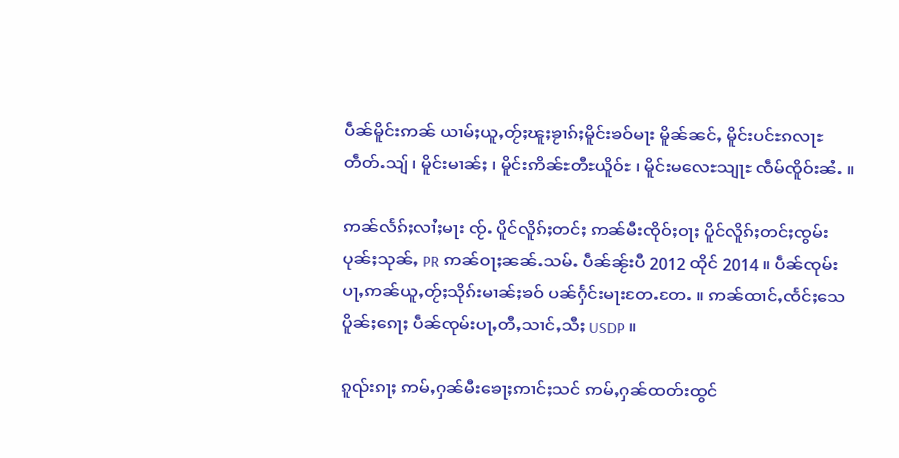ပဵၼ်မိူင်းဢၼ် ယၢမ်ႈယူႇတႂ်ႈၽူႈၶႂၢၵ်ႈမိူင်းၶဝ်မႃး မိူၼ်ၼင်ႇ မိူင်းပင်ႊၵလႃႊတဵတ်ႉသျ် ၊ မိူင်းမၢၼ်ႈ ၊ မိူင်းဢိၼ်ႊတီႊယိူဝ်ႊ ၊ မိူင်းမလေႊသျႃႊ ၸဵမ်ၸိူဝ်းၼႆႉ ။

ဢၼ်လႅၵ်ႈလၢႆႈမႃး ၸႂ်ႉ ပိူင်လိူၵ်ႈတင်ႈ ဢၼ်မီးၸိုဝ်ႈဝႃႈ ပိူင်လိူၵ်ႈတင်ႈၸွမ်းပုၼ်ႈသုၼ်ႇ PR ဢၼ်ဝႃႈၼၼ်ႉသမ်ႉ ပဵၼ်ၼႂ်းပီ 2012 ထိုင် 2014 ။ ပဵၼ်ၸုမ်းပႃႇဢၼ်ယူႇတႂ်ႈသိုၵ်းမၢၼ်ႈၶဝ် ပၼ်ႁႅင်းမႃးတႄႉတႄႉ ။ ဢၼ်ထၢင်ႇၸႅင်ႈသေပိူၼ်ႈၵေႃႈ ပဵၼ်ၸုမ်းပႃႇတီႇသၢင်ႇသီႈ USDP ။

ၵူၺ်းၵႃႈ ဢမ်ႇႁၼ်မီးၶေႃႈဢၢင်ႈသင် ဢမ်ႇႁၼ်ထတ်းထွင်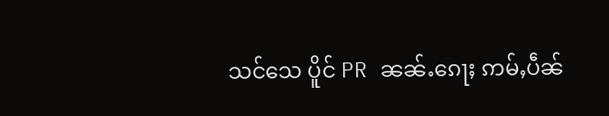သင်သေ ပိူင် PR ၼၼ်ႉၵေႃႈ ဢမ်ႇပဵၼ်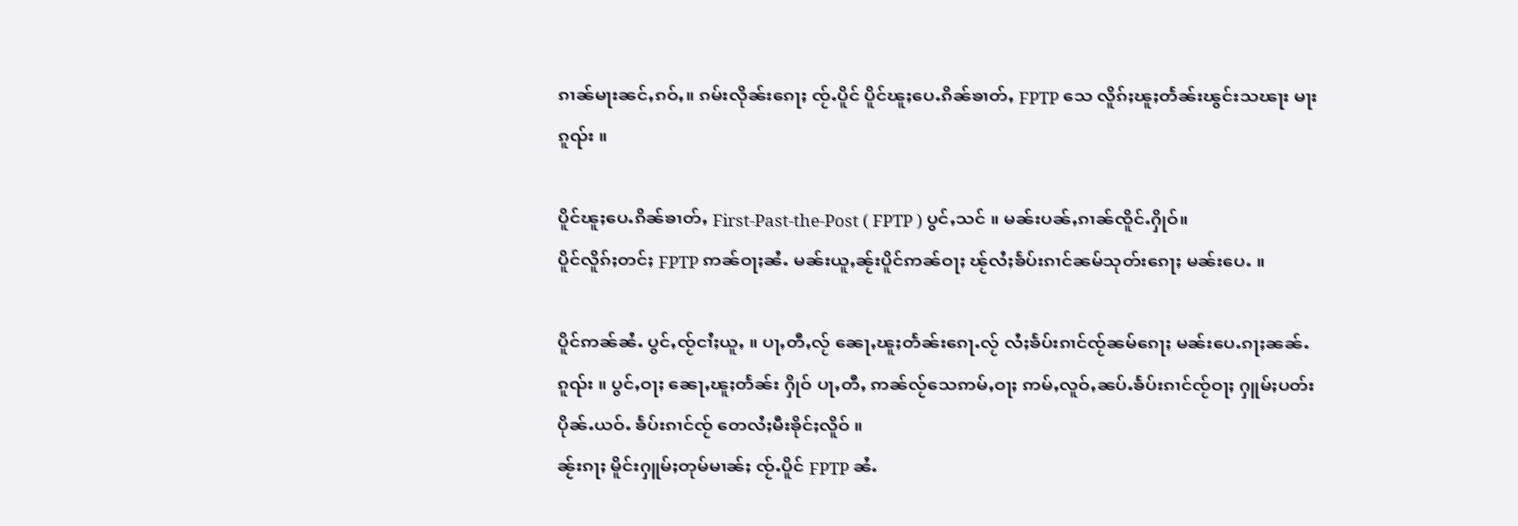ၵၢၼ်မႃးၼင်ႇၵဝ်ႇ။ ၵမ်းလိုၼ်းၵေႃႈ ၸႂ်ႉပိူင် ပိူင်ၽူႈပေႉၵိၼ်ၶၢတ်ႇ FPTP သေ လိူၵ်ႈၽူႈတႅၼ်းၽွင်းသၽႃး မႃးၵူၺ်း ။

ပိူင်ၽူႈပေႉၵိၼ်ၶၢတ်ႇ First-Past-the-Post ( FPTP ) ပွင်ႇသင် ။ မၼ်းပၼ်ႇၵၢၼ်ၸိူင်ႉႁိုဝ်။
ပိူင်လိူၵ်ႈတင်ႈ FPTP ဢၼ်ဝႃႈၼႆႉ မၼ်းယူႇၼႂ်းပိူင်ဢၼ်ဝႃႈ ၽႂ်လႆႈၶႅပ်းၵၢင်ၼမ်သုတ်းၵေႃႈ မၼ်းပေႉ ။

ပိူင်ဢၼ်ၼႆႉ ပွင်ႇၸႂ်ငၢႆႈယူႇ ။ ပႃႇတီႇလႂ် ၼေႃႇၽူႈတႅၼ်းၵေႃႉလႂ် လႆႈၶႅပ်းၵၢင်ၸႂ်ၼမ်ၵေႃႈ မၼ်းပေႉၵႃႈၼၼ်ႉၵူၺ်း ။ ပွင်ႇဝႃႈ ၼေႃႇၽူႈတႅၼ်း ႁိုဝ် ပႃႇတီႇ ဢၼ်လႂ်သေဢမ်ႇဝႃႈ ဢမ်ႇလူဝ်ႇၼပ်ႉၶႅပ်းၵၢင်ၸႂ်ဝႃႈ ႁူမ်ႈပတ်းပိုၼ်ႉယဝ်ႉ ၶႅပ်းၵၢင်ၸႂ် တေလႆႈမီးၶိုင်ႈလိူဝ် ။
ၼႂ်းၵႃႈ မိူင်းႁူမ်ႈတုမ်မၢၼ်ႈ ၸႂ်ႉပိူင် FPTP ၼႆႉ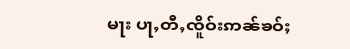မႃး ပႃႇတီႇၸိူဝ်းဢၼ်ၶဝ်ႈ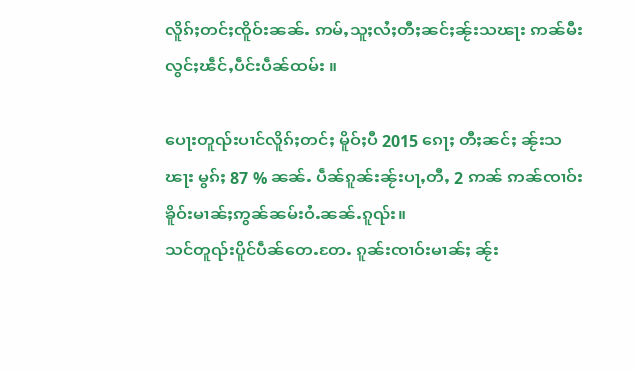လိူၵ်ႈတင်ႈၸိူဝ်းၼၼ်ႉ ဢမ်ႇသူႈလႆႈတီႈၼင်ႈၼႂ်းသၽႃး ဢၼ်မီးလွင်ႈၽဵင်ႇပဵင်းပဵၼ်ထမ်း ။

ပေႃးတူၺ်းပၢင်လိူၵ်ႈတင်ႈ မိူဝ်ႈပီ 2015 ၵေႃႈ တီႈၼင်ႈ ၼႂ်းသၽႃး မွၵ်ႈ 87 % ၼၼ်ႉ ပဵၼ်ၵူၼ်းၼႂ်းပႃႇတီႇ 2 ဢၼ် ဢၼ်ၸၢဝ်းၶိူဝ်းမၢၼ်ႈဢွၼ်ၼမ်းဝႆႉၼၼ်ႉၵူၺ်း။
သင်တူၺ်းပိူင်ပဵၼ်တေႉတႄႉ ၵူၼ်းၸၢဝ်းမၢၼ်ႈ ၼႂ်း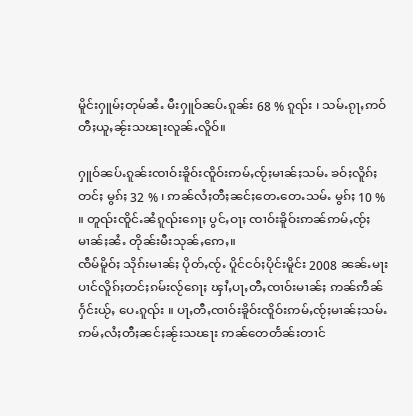မိူင်းႁူမ်ႈတုမ်ၼႆႉ မီးႁူဝ်ၼပ်ႉၵူၼ်း 68 % ၵူၺ်း ၊ သမ်ႉၵႂႃႇဢဝ်တီႈယူႇၼႂ်းသၽႃးလူၼ်ႉလိူဝ်။

ႁူဝ်ၼပ်ႉၵူၼ်းၸၢဝ်းၶိူဝ်းၸိူဝ်းဢမ်ႇၸႂ်ႈမၢၼ်ႈသမ်ႉ ၶဝ်ႈလိူၵ်ႈတင်ႈ မွၵ်ႈ 32 % ၊ ဢၼ်လႆႈတီႈၼင်ႈတေႉတေႉသမ်ႉ မွၵ်ႈ 10 % ။ တူၺ်းၸိူင်ႉၼႆၵူၺ်းၵေႃႈ ပွင်ႇဝႃႈ ၸၢဝ်းၶိူဝ်းဢၼ်ဢမ်ႇၸႂ်ႈမၢၼ်ႈၼႆႉ တိုၼ်းမီးသုၼ်ႇဢေႇ။
ၸဵမ်မိူဝ်ႈ သိုၵ်းမၢၼ်ႈ ပိုတ်ႇၸႂ်ႉ ပိူင်ငဝ်ႈပိုင်းမိူင်း 2008 ၼၼ်ႉမႃး ပၢင်လိူၵ်ႈတင်ႈၵမ်းလႂ်ၵေႃႈ ၾၢႆႇပႃႇတီႇၸၢဝ်းမၢၼ်ႈ ဢၼ်ဢဵၼ်ႁႅင်းယႂ်ႇ ပေႉၵူၺ်း ။ ပႃႇတီႇၸၢဝ်းၶိူဝ်းၸိူဝ်းဢမ်ႇၸႂ်ႈမၢၼ်ႈသမ်ႉ ဢမ်ႇလႆႈတီႈၼင်ႈၼႂ်းသၽႃး ဢၼ်တေတႅၼ်းတၢင်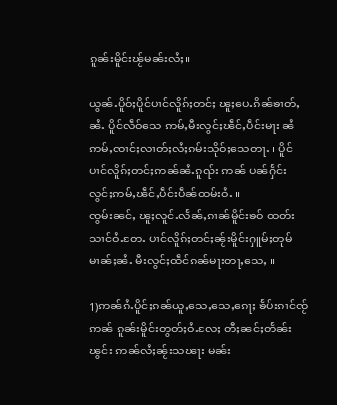ၵူၼ်းမိူင်းၽႂ်မၼ်းလႆႈ။

ယွၼ်ႉပိူဝ်ႈပိူင်ပၢင်လိူၵ်ႈတင်ႈ ၽူႈပေႉၵိၼ်ၶၢတ်ႇၼႆႉ ပိူင်လဵဝ်သေ ဢမ်ႇမီးလွင်ႈၽဵင်ႇပဵင်းမႃး ၼႆ ဢမ်ႇၸၢင်ႈလၢတ်ႈလႆႈၵမ်းသိုဝ်ႈသေတႃႉ ၊ ပိူင်ပၢင်လိူၵ်ႈတင်ႈဢၼ်ၼႆႉၵူၺ်း ဢၼ် ပၼ်ႁႅင်းလွင်ႈဢမ်ႇၽဵင်ႇပဵင်းပဵၼ်ထမ်းဝႆႉ ။
ၸွမ်းၼင်ႇ ၽူႈလူင်ႉလႅၼ်ႇၵၢၼ်မိူင်းၶဝ် ထတ်းသၢင်ဝႆႉတႄႉ ပၢင်လိူၵ်ႈတင်ႈၼႂ်းမိူင်းႁူမ်ႈတုမ်မၢၼ်ႈၼႆႉ မီးလွင်ႈထဵင်ၵၼ်မႃးတႃႇသေႇ ။

1)ဢၼ်ၵႆႉပိူင်ႈၵၼ်ယူႇသေႇသေႇၵေႃႈ ၶႅပ်းၵၢင်ၸႂ်ဢၼ် ၵူၼ်းမိူင်းတွတ်ႈဝႆႉလႄႈ တီႈၼင်ႈတႅၼ်းၽွင်း ဢၼ်လႆႈၼႂ်းသၽႃး မၼ်း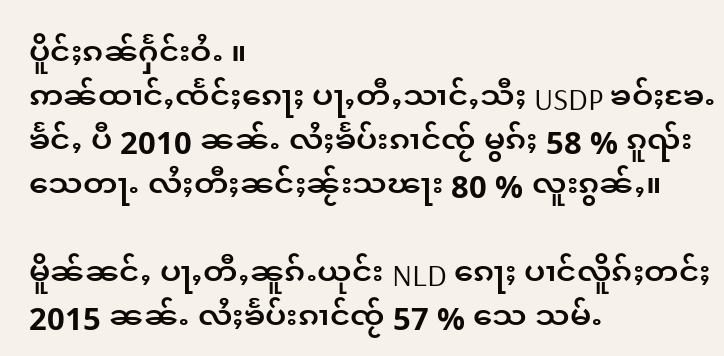ပိူင်ႈၵၼ်ႁႅင်းဝႆႉ ။
ဢၼ်ထၢင်ႇၸႅင်ႈၵေႃႈ ပႃႇတီႇသၢင်ႇသီႈ USDP ၶဝ်ႈၶႄႉၶႅင်ႇ ပီ 2010 ၼၼ်ႉ လႆႈၶႅပ်းၵၢင်ၸႂ် မွၵ်ႈ 58 % ၵူၺ်းသေတႃႉ လႆႈတီႈၼင်ႈၼႂ်းသၽႃး 80 % လူးၵွၼ်ႇ။

မိူၼ်ၼင်ႇ ပႃႇတီႇၼူၵ်ႉယုင်း NLD ၵေႃႈ ပၢင်လိူၵ်ႈတင်ႈ 2015 ၼၼ်ႉ လႆႈၶႅပ်းၵၢင်ၸႂ် 57 % သေ သမ်ႉ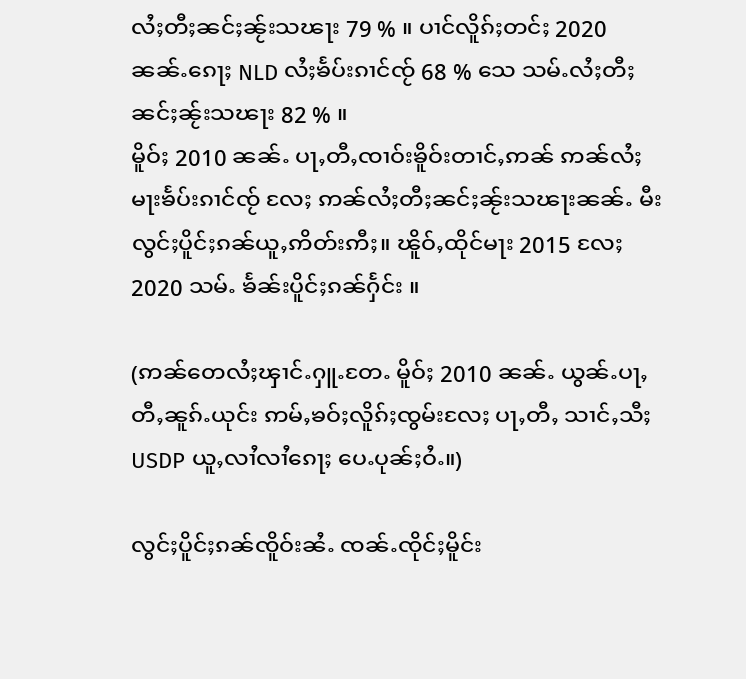လႆႈတီႈၼင်ႈၼႂ်းသၽႃး 79 % ။ ပၢင်လိူၵ်ႈတင်ႈ 2020 ၼၼ်ႉၵေႃႈ NLD လႆႈၶႅပ်းၵၢင်ၸႂ် 68 % သေ သမ်ႉလႆႈတီႈၼင်ႈၼႂ်းသၽႃး 82 % ။
မိူဝ်ႈ 2010 ၼၼ်ႉ ပႃႇတီႇၸၢဝ်းၶိူဝ်းတၢင်ႇဢၼ် ဢၼ်လႆႈမႃးၶႅပ်းၵၢင်ၸႂ် လႄႈ ဢၼ်လႆႈတီႈၼင်ႈၼႂ်းသၽႃးၼၼ်ႉ မီးလွင်ႈပိူင်ႈၵၼ်ယူႇဢိတ်းဢီႈ။ ၽိူဝ်ႇထိုင်မႃး 2015 လႄႈ 2020 သမ်ႉ ၶႅၼ်းပိူင်ႈၵၼ်ႁႅင်း ။

(ဢၼ်တေလႆႈၾၢင်ႉႁူႉတႄႉ မိူဝ်ႈ 2010 ၼၼ်ႉ ယွၼ်ႉပႃႇတီႇၼူၵ်ႉယုင်း ဢမ်ႇၶဝ်ႈလိူၵ်ႈၸွမ်းလႄႈ ပႃႇတီႇ သၢင်ႇသီႈ USDP ယူႇလၢႆလၢႆၵေႃႈ ပေႉပုၼ်ႈဝႆႉ။)

လွင်ႈပိူင်ႈၵၼ်ၸိူဝ်းၼႆႉ ၸၼ်ႉၸိုင်ႈမိူင်း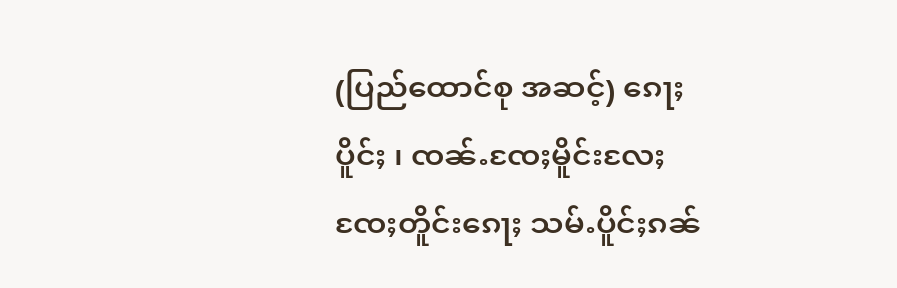(ပြည်ထောင်စု အဆင့်) ၵေႃႈ ပိူင်ႈ ၊ ၸၼ်ႉၸႄႈမိူင်းလႄႈ ၸႄႈတိူင်းၵေႃႈ သမ်ႉပိူင်ႈၵၼ်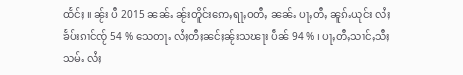ထႅင်ႈ ။ ၼႂ်း ပီ 2015 ၼၼ်ႉ ၼႂ်းတိူင်းဢေႇရႃႇဝတီႇ ၼၼ်ႉ ပႃႇတီႇ ၼူၵ်ႉယုင်း လႆႈၶႅပ်းၵၢင်ၸႂ် 54 % သေတႃႉ လႆႈတီႈၼင်ႈၼႂ်းသၽႃး ပဵၼ် 94 % ၊ ပႃႇတီႇသၢင်ႇသီႈသမ်ႉ လႆႈ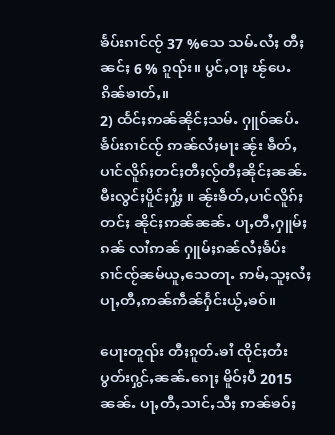ၶႅပ်းၵၢင်ၸႂ် 37 %သေ သမ်ႉလႆႈ တီႈၼင်ႈ 6 % ၵူၺ်း။ ပွင်ႇဝႃႈ ၽႂ်ပေႉၵိၼ်ၶၢတ်ႇ။
2) ထႅင်ႈဢၼ်ၼိုင်ႈသမ်ႉ ႁူဝ်ၼပ်ႉၶႅပ်းၵၢင်ၸႂ် ဢၼ်လႆႈမႃး ၼႂ်း ၶဵတ်ႇပၢင်လိူၵ်ႈတင်ႈတီႈလႂ်တီႈၼိုင်ႈၼၼ်ႉ မီးလွင်ႈပိူင်ႈႁွႆႈ ။ ၼႂ်းၶဵတ်ႇပၢင်လိူၵ်ႈတင်ႈ ၼိုင်ႈဢၼ်ၼၼ်ႉ ပႃႇတီႇႁူမ်ႈၵၼ် လၢႆဢၼ် ႁူမ်ႈၵၼ်လႆႈၶႅပ်းၵၢင်ၸႂ်ၼမ်ယူႇသေတႃႉ ဢမ်ႇသူႈလႆႈ ပႃႇတီႇဢၼ်ဢဵၼ်ႁႅင်းယႂ်ႇၶဝ်။

ပေႃးတူၺ်း တီႈၵူတ်ႉၶၢႆ ၸိုင်ႈတႆးပွတ်းႁွင်ႇၼၼ်ႉၵေႃႈ မိူဝ်ႈပီ 2015 ၼၼ်ႉ ပႃႇတီႇသၢင်ႇသီႈ ဢၼ်ၶဝ်ႈ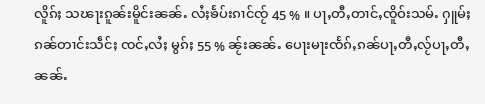လိူၵ်ႈ သၽႃးၵူၼ်းမိူင်းၼၼ်ႉ လႆႈၶႅပ်းၵၢင်ၸႂ် 45 % ။ ပႃႇတီႇတၢင်ႇၸိူဝ်းသမ်ႉ ႁူမ်ႈၵၼ်တၢင်းသဵင်ႈ ၸင်ႇလႆႈ မွၵ်ႈ 55 % ၼႂ်းၼၼ်ႉ ပေႃးမႃးၸႅၵ်ႇၵၼ်ပႃႇတီႇလႂ်ပႃႇတီႇၼၼ်ႉ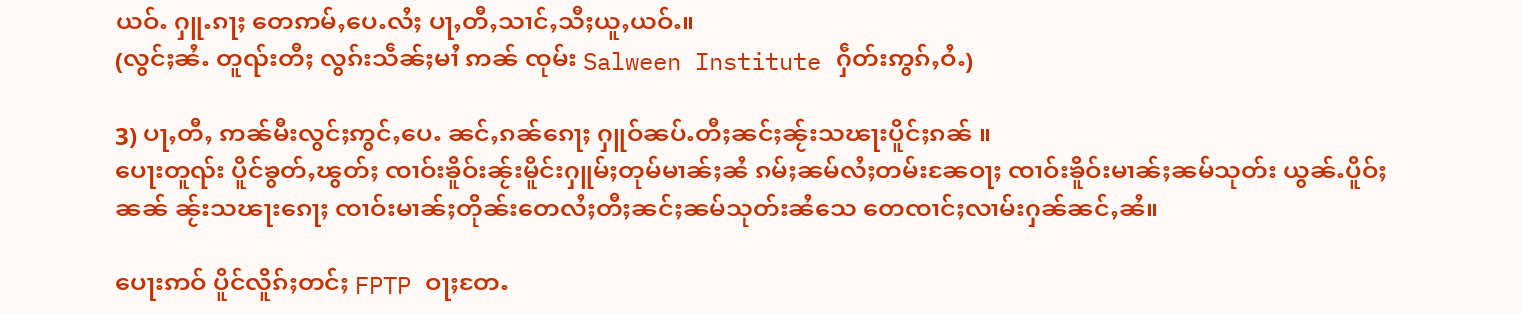ယဝ်ႉ ႁူႉၵႃႈ တေဢမ်ႇပေႉလႆႈ ပႃႇတီႇသၢင်ႇသီႈယူႇယဝ်ႉ။
(လွင်ႈၼႆႉ တူၺ်းတီႈ လွၵ်းသဵၼ်ႈမၢႆ ဢၼ် ၸုမ်း Salween Institute ႁဵတ်းဢွၵ်ႇဝႆႉ)

3) ပႃႇတီႇ ဢၼ်မီးလွင်ႈဢွင်ႇပေႉ ၼင်ႇၵၼ်ၵေႃႈ ႁူဝ်ၼပ်ႉတီႈၼင်ႈၼႂ်းသၽႃးပိူင်ႈၵၼ် ။
ပေႃးတူၺ်း ပိူင်ၶွတ်ႇၽွတ်ႈ ၸၢဝ်းၶိူဝ်းၼႂ်းမိူင်းႁူမ်ႈတုမ်မၢၼ်ႈၼႆ ၵမ်ႈၼမ်လႆႈတမ်းၼႄဝႃႈ ၸၢဝ်းၶိူဝ်းမၢၼ်ႈၼမ်သုတ်း ယွၼ်ႉပိူဝ်ႈၼၼ် ၼႂ်းသၽႃးၵေႃႈ ၸၢဝ်းမၢၼ်ႈတိုၼ်းတေလႆႈတီႈၼင်ႈၼမ်သုတ်းၼႆသေ တေၸၢင်ႈလၢမ်းႁၼ်ၼင်ႇၼႆ။

ပေႃးဢဝ် ပိူင်လိူၵ်ႈတင်ႈ FPTP ဝႃႈတႄႉ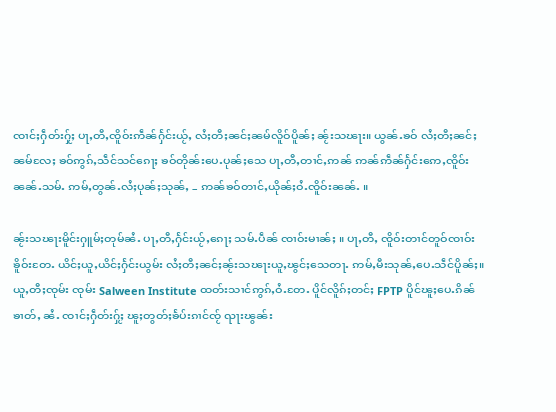ၸၢင်ႈႁဵတ်းႁႂ်ႈ ပႃႇတီႇၸိူဝ်းဢဵၼ်ႁႅင်းယႂ်ႇ လႆႈတီႈၼင်ႈၼမ်လိူဝ်ပိူၼ်ႈ ၼႂ်းသၽႃး။ ယွၼ်ႉၶဝ် လႆႈတီႈၼင်ႈၼမ်လႄႈ ၶဝ်ဢွၵ်ႇသဵင်သင်ၵေႃႈ ၶဝ်တိုၼ်းပေႉပုၼ်ႈသေ ပႃႇတီႇတၢင်ႇဢၼ် ဢၼ်ဢဵၼ်ႁႅင်းဢေႇၸိူဝ်းၼၼ်ႉသမ်ႉ ဢမ်ႇတွၼ်ႉလႆႈပုၼ်ႈသုၼ်ႇ – ဢၼ်ၶဝ်တၢင်ႇယိုၼ်ႈဝႆႉၸိူဝ်းၼၼ်ႉ ။

ၼႂ်းသၽႃးမိူင်းႁူမ်ႈတုမ်ၼႆႉ ပႃႇတီႇႁႅင်းယႂ်ႇၵေႃႈ သမ်ႉပဵၼ် ၸၢဝ်းမၢၼ်ႈ ။ ပႃႇတီႇ ၸိူဝ်းတၢင်တူဝ်ၸၢဝ်းၶိူဝ်းတႄႉ ယိင်ႈယူႇယိင်ႈႁႅင်းယွမ်း လႆႈတီႈၼင်ႈၼႂ်းသၽႃးယူႇၽွင်ႈသေတႃႉ ဢမ်ႇမီးသုၼ်ႇပေႉသဵင်ပိူၼ်ႈ။
ယူႇတီႈၸုမ်း ၸုမ်း Salween Institute ထတ်းသၢင်ဢွၵ်ႇဝႆႉတႄႉ ပိူင်လိူၵ်ႈတင်ႈ FPTP ပိူင်ၽူႈပေႉၵိၼ်ၶၢတ်ႇ ၼႆႉ ၸၢင်ႈႁဵတ်းႁႂ်ႈ ၽူႈတွတ်ႈၶႅပ်းၵၢင်ၸႂ် ၺႃးၽွၼ်း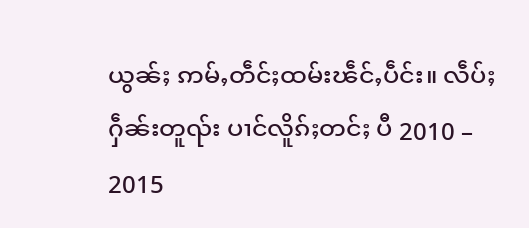ယွၼ်ႈ ဢမ်ႇတဵင်ႈထမ်းၽဵင်ႇပဵင်း။ လဵပ်ႈႁဵၼ်းတူၺ်း ပၢင်လိူၵ်ႈတင်ႈ ပီ 2010 – 2015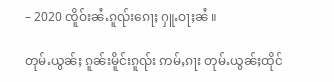– 2020 ၸိူဝ်းၼႆႉၵူၺ်းၵေႃႈ ႁူႉဝႃႈၼႆ ။

တုမ်ႉယွၼ်ႈ ၵူၼ်းမိူင်းၵူၺ်း ဢမ်ႇၵႃး တုမ်ႉယွၼ်ႈထိုင်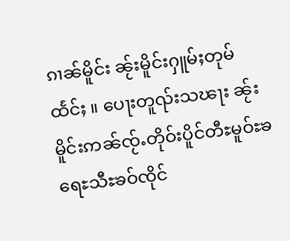ၵၢၼ်မိူင်း ၼႂ်းမိူင်းႁူမ်ႈတုမ်ထႅင်ႈ ။ ပေႃးတူၺ်းသၽႃး ၼႂ်း မိူင်းဢၼ်ၸႂ်ႉတိုဝ်းပိူင်တီႊမူဝ်ႊၶရေႊသီႊၶဝ်ၸိုင်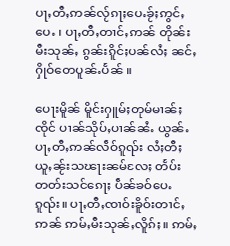ပႃႇတီႇဢၼ်လႂ်ၵႃႈပေႉၶႂ်ႈဢွင်ႇပေႉ ၊ ပႃႇတီႇတၢင်ႇဢၼ် တိုၼ်းမီးသုၼ်ႇ ၵွၼ်းၵိူင်ႈပၼ်လႆႈ ၼင်ႇႁိုဝ်တေပူၼ်ႉပႅၼ် ။

ပေႃးမိူၼ် မိူင်းႁူမ်ႈတုမ်မၢၼ်ႈၸိုင် ပၢၼ်သိုပ်ႇပၢၼ်ၼႆႉ ယွၼ်ႉပႃႇတီႇဢၼ်လဵဝ်ၵူၺ်း လႆႈတီႈယူႇၼႂ်းသၽႃးၼမ်လႄႈ တႅပ်းတတ်းသင်ၵေႃႈ ပဵၼ်ၶဝ်ပေႉၵူၺ်း။ ပႃႇတီႇၸၢဝ်းၶိူဝ်းတၢင်ႇဢၼ် ဢမ်ႇမီးသုၼ်ႇလိူၵ်ႈ။ ဢမ်ႇ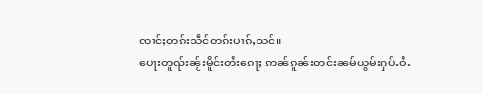ၸၢင်ႈတၵ်းသဵင်တၵ်းပၢၵ်ႇသင်။
ပေႃးတူၺ်းၼႂ်းမိူင်းတႆးၵေႃႈ ဢၼ်ၵူၼ်းတင်းၼမ်ယွမ်းႁပ်ႉဝႆႉ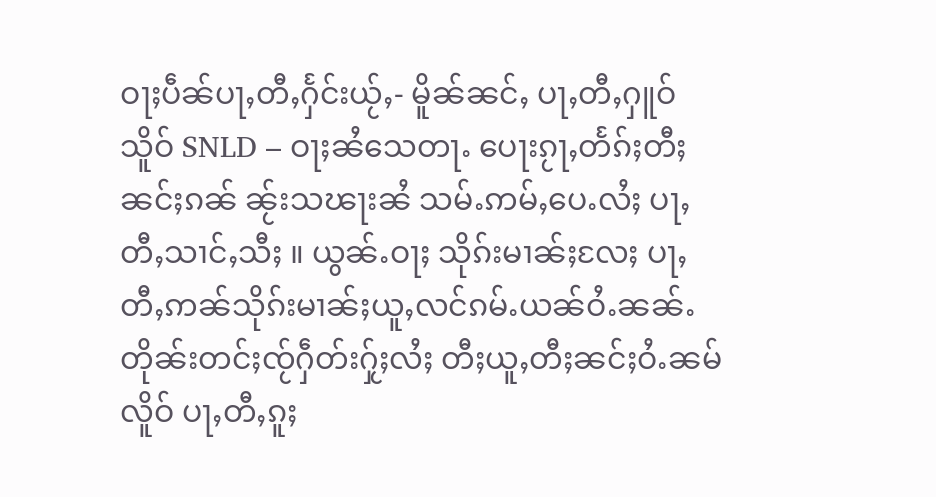ဝႃႈပဵၼ်ပႃႇတီႇႁႅင်းယႂ်ႇ- မိူၼ်ၼင်ႇ ပႃႇတီႇႁူဝ်သိူဝ် SNLD – ဝႃႈၼႆသေတႃႉ ပေႃးၵႂႃႇတႅၵ်ႈတီႈၼင်ႈၵၼ် ၼႂ်းသၽႃးၼႆ သမ်ႉဢမ်ႇပေႉလႆႈ ပႃႇတီႇသၢင်ႇသီႈ ။ ယွၼ်ႉဝႃႈ သိုၵ်းမၢၼ်ႈလႄႈ ပႃႇတီႇဢၼ်သိုၵ်းမၢၼ်ႈယူႇလင်ၵမ်ႉယၼ်ဝႆႉၼၼ်ႉ တိုၼ်းတင်ႈၸႂ်ႁဵတ်းႁႂ်ႈလႆႈ တီႈယူႇတီႈၼင်ႈဝႆႉၼမ်လိူဝ် ပႃႇတီႇၵူႈ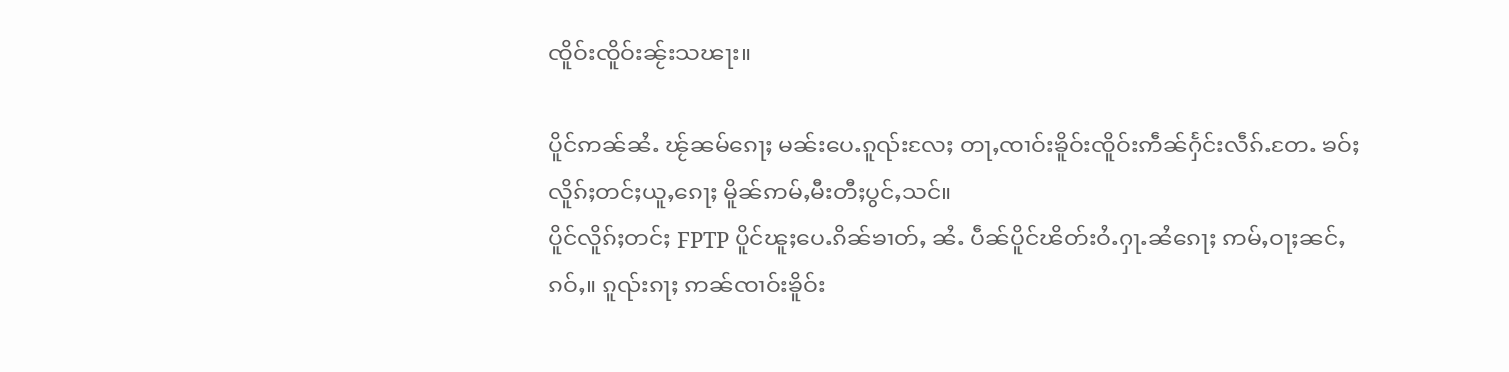ၸိူဝ်းၸိူဝ်းၼႂ်းသၽႃး။

ပိူင်ဢၼ်ၼႆႉ ၽႂ်ၼမ်ၵေႃႈ မၼ်းပေႉၵူၺ်းလႄႈ တႃႇၸၢဝ်းၶိူဝ်းၸိူဝ်းဢဵၼ်ႁႅင်းလဵၵ်ႉတႄႉ ၶဝ်ႈလိူၵ်ႈတင်ႈယူႇၵေႃႈ မိူၼ်ဢမ်ႇမီးတီႈပွင်ႇသင်။
ပိူင်လိူၵ်ႈတင်ႈ FPTP ပိူင်ၽူႈပေႉၵိၼ်ၶၢတ်ႇ ၼႆႉ ပဵၼ်ပိူင်ၽိတ်းဝႆႉႁႃႉၼႆၵေႃႈ ဢမ်ႇဝႃႈၼင်ႇၵဝ်ႇ။ ၵူၺ်းၵႃႈ ဢၼ်ၸၢဝ်းၶိူဝ်း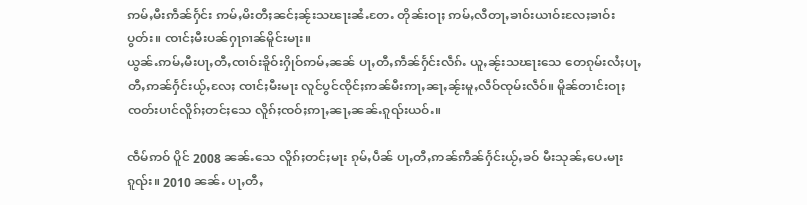ဢမ်ႇမီးဢဵၼ်ႁႅင်း ဢမ်ႇမိးတီႈၼင်ႈၼႂ်းသၽႃးၼႆႉတႄႉ တိုၼ်းဝႃႈ ဢမ်ႇလီတႃႇၶၢဝ်းယၢဝ်းလႄႈၶၢဝ်းပွတ်း။ ၸၢင်ႈမီးပၼ်ႁႃၵၢၼ်မိူင်းမႃး။
ယွၼ်ႉဢမ်ႇမီးပႃႇတီႇၸၢဝ်းၶိူဝ်းႁိုဝ်ဢမ်ႇၼၼ် ပႃႇတီႇဢဵၼ်ႁႅင်းလဵၵ်ႉ ယူႇၼႂ်းသၽႃးသေ တေၵုမ်းလႆႈပႃႇတီႇဢၼ်ႁႅင်းယႂ်ႇလႄႈ ၸၢင်ႈမီးမႃး လူင်ပွင်ၸိုင်ႈဢၼ်မီးဢႃႇၼႃႇၼႂ်းမူႇလဵဝ်ၸုမ်းလဵဝ်။ မိူၼ်တၢင်းဝႃႈ ၸတ်းပၢင်လိူၵ်ႈတင်ႈသေ လိူၵ်ႈၸဝ်ႈဢႃႇၼႃႇၼၼ်ႉၵူၺ်းယဝ်ႉ။

ၸဵမ်ဢဝ် ပိူင် 2008 ၼၼ်ႉသေ လိူၵ်ႈတင်ႈမႃး ၵုမ်ႇပဵၼ် ပႃႇတီႇဢၼ်ဢဵၼ်ႁႅင်းယႂ်ႇၶဝ် မီးသုၼ်ႇပေႉမႃးၵူၺ်း။ 2010 ၼၼ်ႉ ပႃႇတီႇ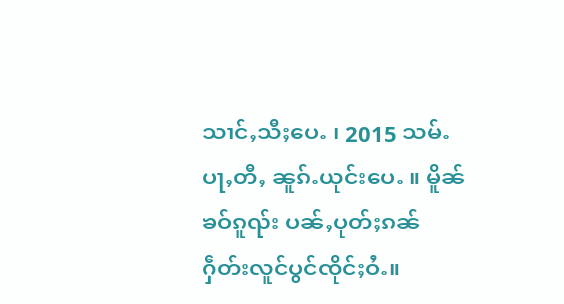သၢင်ႇသီႈပေႉ ၊ 2015 သမ်ႉ ပႃႇတီႇ ၼူၵ်ႉယုင်းပေႉ ။ မိူၼ်ၶဝ်ၵူၺ်း ပၼ်ႇပုတ်ႈၵၼ် ႁဵတ်းလူင်ပွင်ၸိုင်ႈဝႆႉ။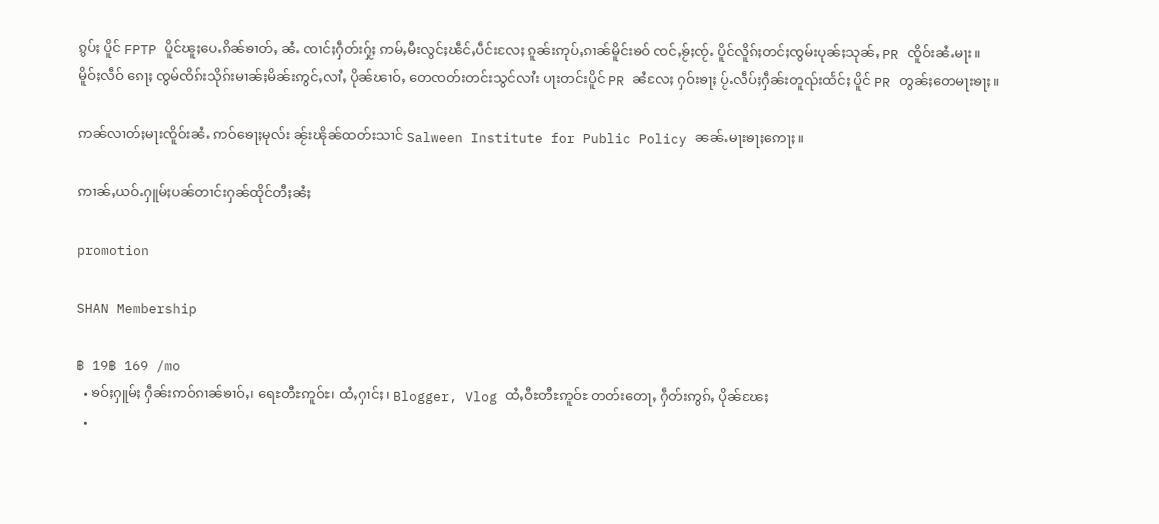ၵွပ်ႈ ပိူင် FPTP ပိူင်ၽူႈပေႉၵိၼ်ၶၢတ်ႇ ၼႆႉ ၸၢင်ႈႁဵတ်းႁႂ်ႈ ဢမ်ႇမီးလွင်ႈၽဵင်ႇပဵင်းလႄႈ ၵူၼ်းဢုပ်ႇၵၢၼ်မိူင်းၶဝ် ၸင်ႇၶႂ်ႈၸႂ်ႉ ပိူင်လိူၵ်ႈတင်ႈၸွမ်းပုၼ်ႈသုၼ်ႇ PR ၸိူဝ်းၼႆႉမႃး။
မိူဝ်ႈလဵဝ် ၵေႃႈ ၸွမ်ၸိၵ်းသိုၵ်းမၢၼ်ႈမိၼ်းဢွင်ႇလၢႆႇ ပိုၼ်ၽၢဝ်ႇ တေၸတ်းတင်းသွင်လၢႆး ပႃးတင်းပိူင် PR ၼႆလႄႈ ႁဝ်းၶႃႈ ပႂ်ႉလဵပ်ႈႁဵၼ်းတူၺ်းထႅင်ႈ ပိူင် PR တွၼ်ႈတေမႃးၶႃႈ။

ဢၼ်လၢတ်ႈမႃးၸိူဝ်းၼႆႉ ဢဝ်ၶေႃႈမုလ်း ၼႂ်းၽိုၼ်ထတ်းသၢင် Salween Institute for Public Policy ၼၼ်ႉမႃးၶႃႈဢေႃႈ။

ဢၢၼ်ႇယဝ်ႉႁူမ်ႈပၼ်တၢင်းႁၼ်ထိုင်တီႈၼႆႈ

promotion

SHAN Membership

฿ 19฿ 169 /mo
  • ၶဝ်ႈႁူမ်ႈ ႁဵၼ်းဢဝ်ၵၢၼ်ၶၢဝ်ႇ၊ ရေႊတီႊဢူဝ်ႊ၊ ထႆႇႁၢင်ႈ၊ Blogger, Vlog ထႆႇဝီႊတီႊဢူဝ်ႊ တတ်းတေႃႇ ႁဵတ်းဢွၵ်ႇ ပိုၼ်ၽႄႈ
  •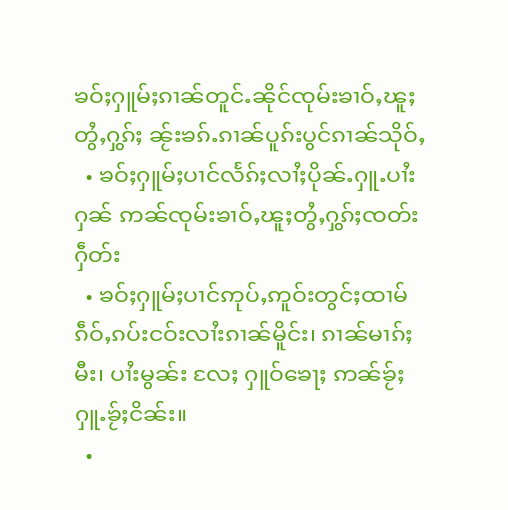ၶဝ်ႈႁူမ်ႈၵၢၼ်တူင်ႉၼိုင်ၸုမ်းၶၢဝ်ႇၽူႈတွႆႇႁွၵ်ႈ ၼႂ်းၶၵ်ႉၵၢၼ်ပူၵ်းပွင်ၵၢၼ်သိုဝ်ႇ
  • ၶဝ်ႈႁူမ်ႈပၢင်လႅၵ်ႈလၢႆႈပိုၼ်ႉႁူႉပၢႆးႁၼ် ဢၼ်ၸုမ်းၶၢဝ်ႇၽူႈတွႆႇႁွၵ်ႈၸတ်းႁဵတ်း
  • ၶဝ်ႈႁူမ်ႈပၢင်ဢုပ်ႇဢူဝ်းတွင်ႈထၢမ် ၵဵဝ်ႇၵပ်းငဝ်းလၢႆးၵၢၼ်မိူင်း၊ ၵၢၼ်မၢၵ်ႈမီး၊ ပၢႆးမွၼ်း လႄႈ ႁူဝ်ၶေႃႈ ဢၼ်ၶႂ်ႈႁူႉၶႂ်ႈငိၼ်း။
  •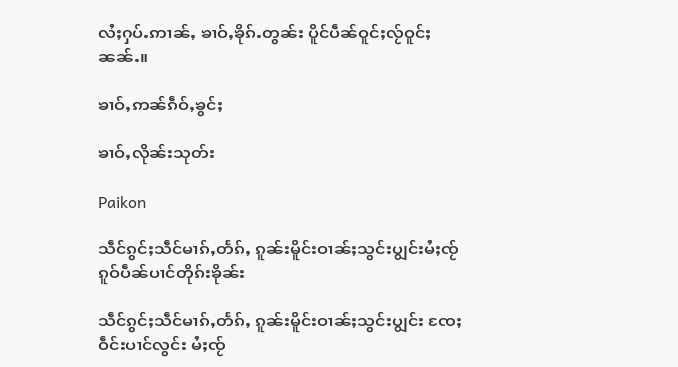လႆႈႁပ်ႉဢၢၼ်ႇ ၶၢဝ်ႇၶိုၵ်ႉတွၼ်း ပိူင်ပဵၼ်ဝူင်ႈလႂ်ဝူင်ႈ ၼၼ်ႉ။

ၶၢဝ်ႇဢၼ်ၵဵဝ်ႇၶွင်ႈ

ၶၢဝ်ႇလိုၼ်းသုတ်း

Paikon

သဵင်ၵွင်ႈသဵင်မၢၵ်ႇတႅၵ်ႇ ၵူၼ်းမိူင်းဝၢၼ်ႈသွင်းပျွင်းမႆႈၸႂ်ၵူဝ်ပဵၼ်ပၢင်တိုၵ်းၶိုၼ်း

သဵင်ၵွင်ႈသဵင်မၢၵ်ႇတႅၵ်ႇ ၵူၼ်းမိူင်းဝၢၼ်ႈသွင်းပျွင်း ၸႄႈဝဵင်းပၢင်လွင်း မႆႈၸႂ်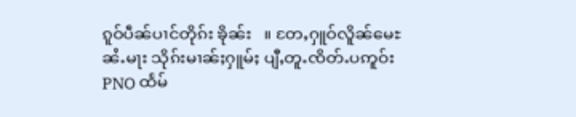ၵူဝ်ပဵၼ်ပၢင်တိုၵ်း ၶိုၼ်း   ။ တႄႇႁူဝ်လိူၼ်မေႊၼႆႉမႃး သိုၵ်းမၢၼ်ႈႁူမ်ႈ ပျီႇတူႉၸိတ်ႉပဢူဝ်း PNO ထႅမ်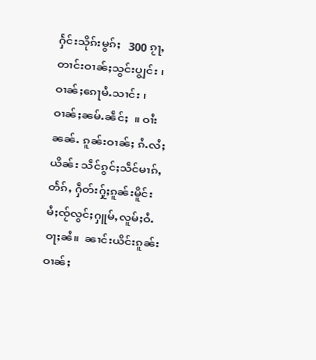ႁႅင်းသိုၵ်းမွၵ်ႈ   300 ၵႂႃႇတၢင်းဝၢၼ်ႈသွင်းပျွင်း ၊ ဝၢၼ်ႈၵေႃမႆႉသၢင်း ၊ ဝၢၼ်ႈၼမ်ႉၼဵင်ႈ  ။ ဝၢႆးၼၼ်ႉ ၵူၼ်းဝၢၼ်ႈ ၵႆႉလႆႈ ယိၼ်း သဵင်ၵွင်ႈသဵင်မၢၵ်ႇတႅၵ်ႇ ႁဵတ်းႁႂ်ႈၵူၼ်းမိူင်းမႆႈၸႂ်လွင်ႈႁူမ်ႇလူမ်ႈဝႆႉဝႃႈၼႆ။  ၼၢင်းယိင်းၵူၼ်းဝၢၼ်ႈ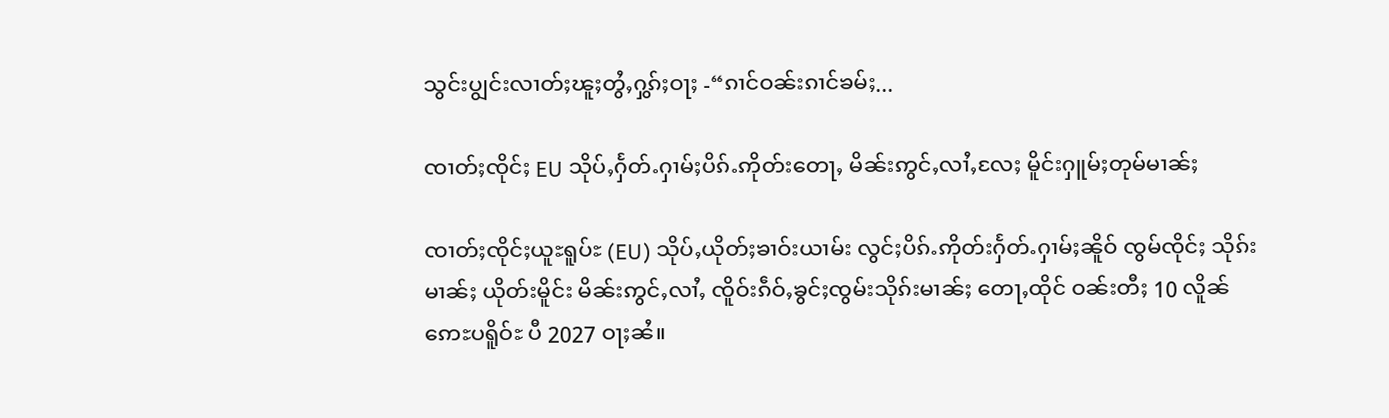သွင်းပျွင်းလၢတ်ႈၽူႈတွႆႇႁွၵ်ႈဝႃႈ -“ၵၢင်ဝၼ်းၵၢင်ၶမ်ႈ...

ၸၢတ်ႈၸိုင်ႈ EU သိုပ်ႇႁႅတ်ႉႁၢမ်ႈပိၵ်ႉဢိုတ်းတေႃႇ မိၼ်းဢွင်ႇလၢႆႇလႄႈ မိူင်းႁူမ်ႈတုမ်မၢၼ်ႈ

ၸၢတ်ႈၸိုင်ႈယူႊရူပ်ႊ (EU) သိုပ်ႇယိုတ်ႈၶၢဝ်းယၢမ်း လွင်ႈပိၵ်ႉဢိုတ်းႁႅတ်ႉႁၢမ်ႈၼိူဝ် ၸွမ်ၸိုင်ႈ သိုၵ်းမၢၼ်ႈ ယိုတ်းမိူင်း မိၼ်းဢွင်ႇလၢႆႇ ၸိူဝ်းၵဵဝ်ႇၶွင်ႈၸွမ်းသိုၵ်းမၢၼ်ႈ တေႃႇထိုင် ဝၼ်းတီႈ 10 လိူၼ်ဢေႊပရိူဝ်ႊ ပီ 2027 ဝႃႈၼႆ။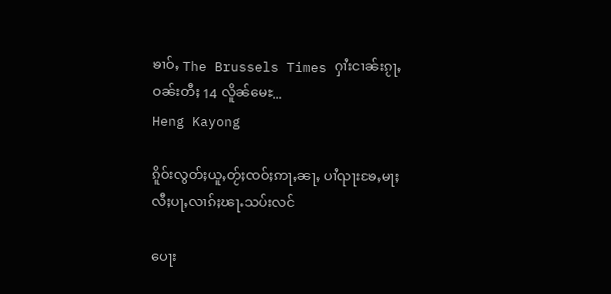ၶၢဝ်ႇ The Brussels Times ႁၢႆးငၢၼ်းၵႂႃႇ ဝၼ်းတီႈ 14 လိူၼ်မေႊ...
Heng Kayong

ၵိူဝ်းလွတ်ႈယူႇတႂ်ႈၸဝ်ႈဢႃႇၼႃႇ ပၢႆၺႃးၶႄႇမႃႈလီႈပႃႇလၢၵ်ႈၽႃႉသပ်းလင်

ပေႃး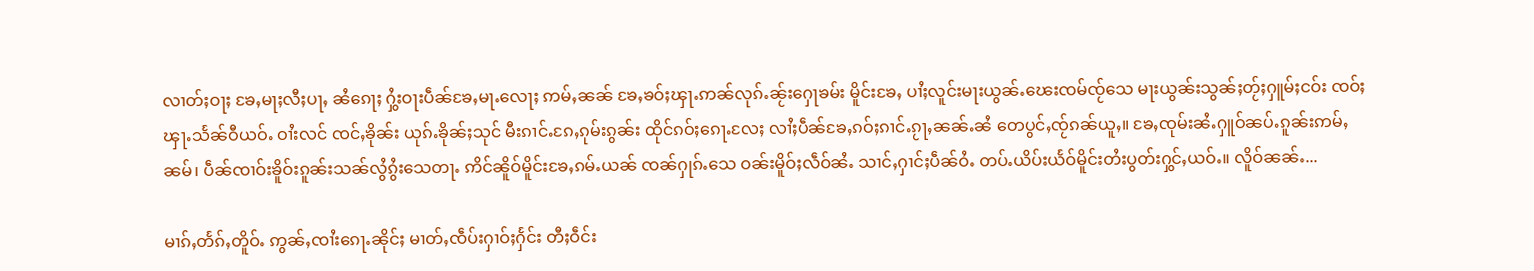လၢတ်ႈဝႃႈ ၶႄႇမႃႈလီႈပႃႇ ၼႆၵေႃႈ ႁွႆးဝႃးပဵၼ်ၶႄႇမႃႉလေႃႈ ဢမ်ႇၼၼ် ၶႄႇၶဝ်ႈၾႃႉဢၼ်လုၵ်ႉၼႂ်းႁေႃၶမ်း မိူင်းၶႄႇ ပၢႆႈလူင်းမႃးယွၼ်ႉၽေးၸမ်ၸႂ်သေ မႃးယွၼ်းသွၼ်ႈတႂ်ႈႁူမ်ႈငဝ်း ၸဝ်ႈၾႃႉသႅၼ်ဝီယဝ်ႉ ဝၢႆးလင် ၸင်ႇၶိုၼ်း ယုၵ်ႉၶိုၼ်ႈသုင် မီးၵၢင်ႉၵႄႇၵုမ်းၵွၼ်း ထိုင်ၵဝ်ႈၵေႃႉလႄႈ လၢႆႈပဵၼ်ၶႄႇၵဝ်ႈၵၢင်ႉၵႂႃႇၼၼ်ႉၼႆ တေပွင်ႇၸႂ်ၵၼ်ယူႇ။ ၶႄႇၸုမ်းၼႆႉႁူဝ်ၼပ်ႉၵူၼ်းဢမ်ႇၼမ်၊ ပဵၼ်ၸၢဝ်းၶိူဝ်းၵူၼ်းသၼ်လွႆၵွႆးသေတႃႉ ဢိင်ၼိူဝ်မိူင်းၶႄႇၵမ်ႉယၼ် ၸၼ်ႁုၵ်ႉသေ ဝၼ်းမိူဝ်ႈလဵဝ်ၼႆႉ သၢင်ႇႁၢင်ႈပဵၼ်ဝႆႉ တပ်ႉယိပ်းယႅဝ်မိူင်းတႆးပွတ်းႁွင်ႇယဝ်ႉ။ လိူဝ်ၼၼ်ႉ...

မၢၵ်ႇတႅၵ်ႇတိူဝ်ႉ ဢွၼ်ႇၸၢႆးၵေႃႉၼိုင်ႈ မၢတ်ႇၸဵပ်းႁၢဝ်ႈႁႅင်း တီႈဝဵင်း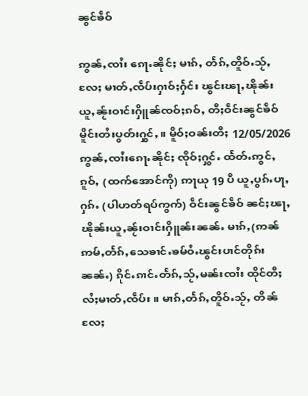ၼွင်ၶဵဝ်

ဢွၼ်ႇၸၢႆး ၵေႃႉၼိုင်ႈ မၢၵ်ႇ တႅၵ်ႇတိူဝ်ႉသႂ်ႇလႄႈ မၢတ်ႇၸဵပ်းႁၢဝ်ႈႁႅင်း ၽွင်းၽႃႇၽိုၼ်းယူႇၼႂ်းဝၢင်းႁိူၼ်ၸဝ်ႈၵဝ်ႇ တီႈဝဵင်းၼွင်ၶဵဝ် မိူင်းတႆးပွတ်းႁွင်ႇ။ မိူဝ်ႈဝၼ်းတီႈ 12/05/2026 ဢွၼ်ႇၸၢႆးၵေႃႉၼိုင်ႈ ၸိုဝ်ႈႁွင်ႉ ထႅတ်ႉဢွင်ႇၵူဝ်ႇ (ထက်အောင်ကို) ဢႃယု 19 ပီ ယူႇပွၵ်ႉပႃႇႁၵ်ႉ (ပါဟတ်ရပ်ကွက်) ဝဵင်းၼွင်ၶဵဝ် ၼင်ႈၽႃႇၽိုၼ်းယူႇၼႂ်းဝၢင်းႁိူၼ်းၼၼ်ႉ မၢၵ်ႇ(ဢၼ်ဢမ်ႇတႅၵ်ႇသေၶၢင်ႉၶမ်ဝႆႉၽွင်းပၢင်တိုၵ်းၼၼ်ႉ) ၵိုင်ႉၵၢင်ႉတႅၵ်ႇသႂ်ႇမၼ်းၸၢႆး ထိုင်တီႈလႆႈမၢတ်ႇၸဵပ်း။ မၢၵ်ႇတႅၵ်ႇတိူဝ်ႉသႂ်ႇ တိၼ်လႄႈ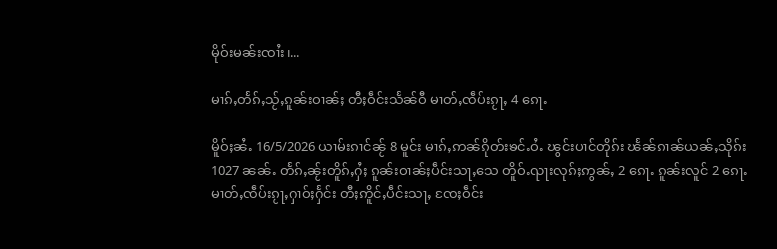မိုဝ်းမၼ်းၸၢႆး၊...

မၢၵ်ႇတႅၵ်ႇသႂ်ႇၵူၼ်းဝၢၼ်ႈ တီႈဝဵင်းသႅၼ်ဝီ မၢတ်ႇၸဵပ်းၵႂႃႇ 4 ၵေႃႉ

မိူဝ်ႈၼႆႉ 16/5/2026 ယၢမ်းၵၢင်ၼႂ် 8 မူင်း မၢၵ်ႇဢၼ်ၵိုတ်းၶင်ႉဝႆႉ ၽွင်းပၢင်တိုၵ်း ၽႅၼ်ၵၢၼ်ယၼ်ႇသိုၵ်း 1027 ၼၼ်ႉ တႅၵ်ႇၼႂ်းတိူၵ်ႇႁႆႈ ၵူၼ်းဝၢၼ်ႈပဵင်းသႃႇသေ တိူဝ်ႉၺႃးလုၵ်ႈဢွၼ်ႇ 2 ၵေႃႉ ၵူၼ်းလူင် 2 ၵေႃႉ မၢတ်ႇၸဵပ်းၵႂႃႇႁၢဝ်ႈႁႅင်း တီႈဢိူင်ႇပဵင်းသႃႇ ၸႄႈဝဵင်း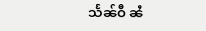သႅၼ်ဝီ ၼႆ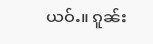ယဝ်ႉ။ ၵူၼ်း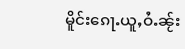မိူင်းၵေႃႉယူႇဝႆႉၼႂ်း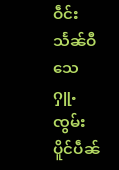ဝဵင်းသႅၼ်ဝီသေ ႁူႉၸွမ်းပိူင်ပဵၼ်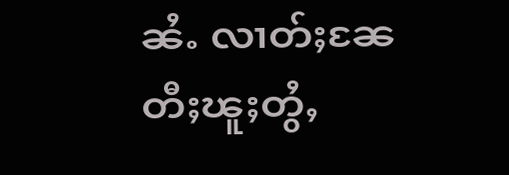ၼႆႉ လၢတ်ႈၼႄတီႈၽူႈတွႆႇ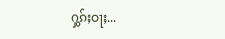ႁွၵ်ႈဝႃႈ...